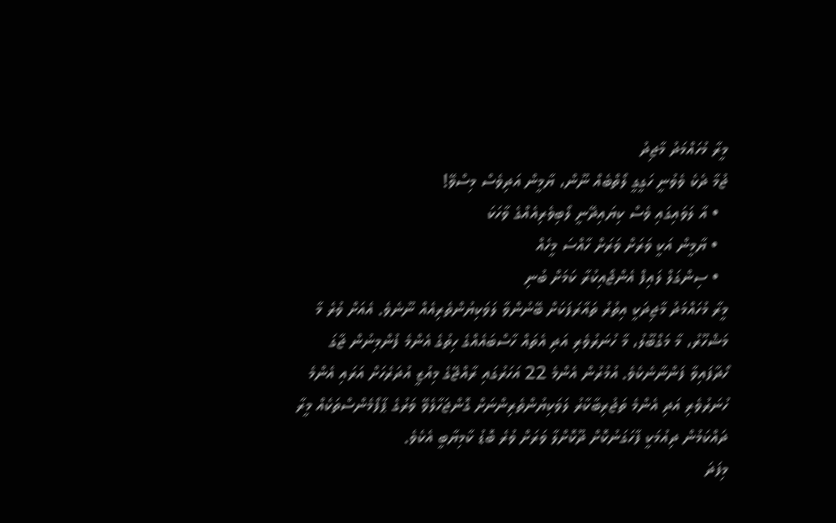މީރާ މުހައްމަދު މާޖިދު
ޖުމާ ދެކެ ވެވުނީ ހަގީގީ ލޯތްބެއް ނޫން، ޔާމީން އަދިވެސް މިސްވޭ!
  • އާ ލަވައިގައި ވެސް ކިޔައިދޭނީ ލޯބިވެރިއެއްގެ ވާހަކަ
  • ޔާމީން އަކީ ވަރަށް ވަރަށް ހާއްސަ މީހެއް
  • ސިންގަލް ލައިފް އެންޖޯއިކުރާ ކަމަށް ބުނި
މީރާ މުހައްމަދު މާޖިދަކީ އިތުރު ތައާރަފަކަށް ބޭނުންވާ ލަވަކިޔުންތެރިއެއް ނޫނެވެ. އެއަށް ވުރެ މާ މަޝްހޫރު، މާ މަގްބޫލު، މާ ހުނަރުވެރި އަދި އެތައް ހާސްބައެއްގެ ހިތުގެ އެންމެ ފުންމިނުން ޖާގަ ހޯދާފައިވާ ފަންނާނެކެވެ. އުމުރުން އެންމެ 22 އަހަރުގައި ރާއްޖޭގެ މިއުޒީ އުދަރެހަށް އަރައި އެންމެ ހުނަރުވެރި އަދި އެންމެ ތަޖުރިބާކާރު ލަވަކިޔުންތެރިންނަށް ގޮންޖަހާލެވޭ ވަރުގެ ޕާފޯމެންސްތަކެއް މީރާ ދައްކަމުން ދިއުމަކީ ފާހަގަނުކޮށް ދޫކޮށްލާ ވަރަށް ވުރެ ބޮޑު ކާމިޔާބީ އެކެވެ.
މިފަދަ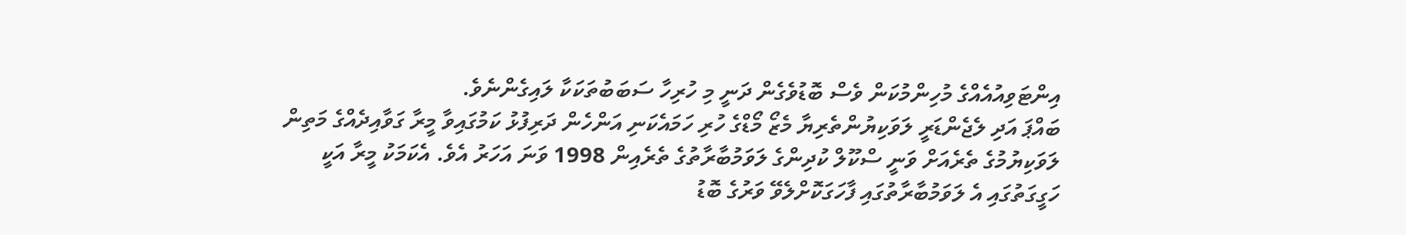އިންޓަވިއުއެއްގެ މުހިންމުކަން ވެސް ބޮޑުވެގެން ދަނީ މި ހުރިހާ ސަބަބުތަކަކާ ލައިގެންނެވެ.
ބައްޕަ އަދި ލެޖެންޑަރީ ލަވަކިޔުންތެރިޔާ މެޒޯ މޯޑްގެ ހުރި ހަމައެކަނި އަންހެން ދަރިފުޅު ކަމުގައިވާ މީރާ ގަވާއިދެއްގެ މަތިން ލަވަކިޔުމުގެ ތެރެއަށް ވަނީ ސްކޫލް ކުދިންގެ ލަވަމުބާރާތުގެ ތެރެއިން 1998 ވަނަ އަހަރު އެވެ. އެކަމަކު މީރާ އަކީ ހަގީގަތުގައި އެ ލަވަމުބާރާތުގައި ފާހަގަކޮށްލެވޭ ވަރުގެ ބޮޑު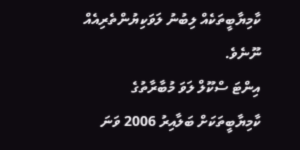ކާމިޔާބީތަކެއް ލިބުނު ލަވަކިޔުންތެރިއެއް ނޫނެވެ.
އިންޓަ ސްކޫލް ލަވަ މުބާރާތުގެ ކާމިޔާބީތަކަށް ބަލާއިރު 2006 ވަނަ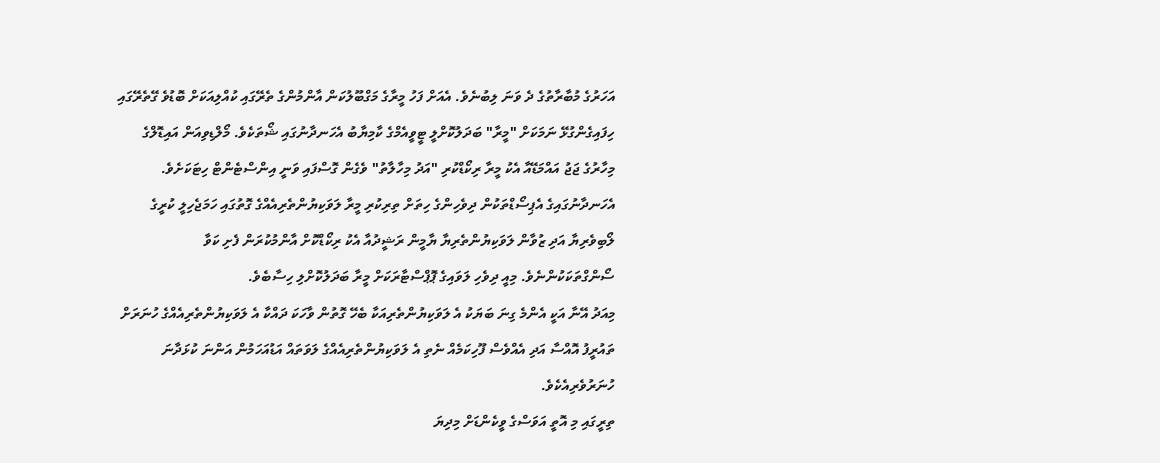އަހަރުގެ މުބާރާތުގެ ދެ ވަނަ ލިބުނެވެ. އެއަށް ފަހު މީރާގެ މަގްބޫލުކަން އާންމުންގެ ތެރޭގައި ކުއްލިއަކަށް ބޮޑުވެ ގޭތެރޭގައި ހިފައިގެންގުޅޭ ނަމަކަށް "މީރާ" ބަދަލުކޮށްލީ ޓީވީއެމްގެ ކާމިޔާބު އެހަނދާނުގައި ޝޯތަކެވެ. މޯލްޑިވިއަން އައިޑޮލްގެ މިހާރުގެ ޖަޖު އައްމަޑޭއާ އެކު މީރާ ރިކޯޑްކުރި "އަދު މިހާލާތު" ވެގެން ގޮސްފައި ވަނީ އިންސްޓެންޓް ހިޓަކަށެވެ.
އެހަނދާނުގައިގެ އެޕިސޯޑްތަކުން ދިވެހިންގެ ހިތަށް ތިރިކުރި މީރާ ލަވަކިޔުންތެރިއެއްގެ ގޮތުގައި ހަމަޖެހިލީ ކުރީގެ ލޯބިވެރިޔާ އަދި ޒުވާން ލަވަކިޔުންތެރިޔާ ޔާމީން ރަޝީދުއާ އެކު ރިކޯޑްކޮށް އާންމުކުރަން ފެށި ކަވާ ސޯންގްތަކަކުންނެވެ. މިއީ ދިވެހި ލަވައިގެ ޕޮޕްސްޓާރަކަށް މީރާ ބަދަލުކޮށްލި ހިސާބެވެ.
މިއަދު އޭނާ އަކީ އެންމެ ގިނަ ބަޔަކު އެ ލަވަކިޔުންތެރިއަކާ ބެހޭ ގޮތުން ވާހަކަ ދައްކާ އެ ލަވަކިޔުންތެރިއެއްގެ ހުނަރަށް ތައުރީފު އޮއްސާ އަދި އެއްވެސް ފޫހިކަމެއް ނެތި އެ ލަވަކިޔުންތެރިއެއްގެ ލަވަތައް އަޑުއަހަމުން އަންނަ ކުޅަދާނަ ހުނަރުވެރިއެކެވެ.
ތިރީގައި މި އޮތީ އަވަސްގެ ވީކެންޑަށް މިދިޔަ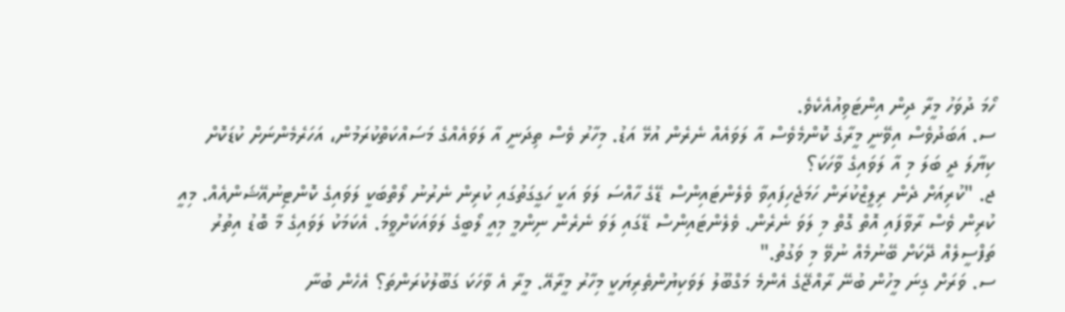ހޯމަ ދުވަހު މީރާ ދިން އިންޓަވިއުއެކެވެ.
ސ. އަބަދުވެސް އިވޭނީ މީރާގެ ކޮންމެވެސް އާ ލަވައެއް ނެރެން އުޅޭ އަޑު. މިހާރު ވެސް ތިދަނީ އާ ލަވައެއްގެ މަސައްކަތްކުރަމުން، އަހަރެމެންނަށް ކުޑަކޮށް ކިޔާލަ ދީ ބަލަ މި އާ ލަވައިގެ ވާހަކަ؟
ޖ. "ކުރިއަށް ދެން ރިލީޒްކުރަން ހަމަޖެހިފައިވާ ވެލެންޓައިންސް ޑޭގެ ހާއްސަ ލަވަ އަކީ ހަގީގަތުގައި ކުރިން ނެރުނު ލޯތްބަކީ ލަވައިގެ ކޮންޓިނުއޭޝަންއެއް. މިއީ ކުރިން ވެސް ރާވާފައި އޮތް ގޮތް މި ލަވަ ނެރެން. ވެލެންޓައިންސް ޑޭގައި ލަވަ ނެރެން ނިންމީ މިއީ ލޯބީގެ ލަވައަކަށްވީމަ. އެކަމަކު ލަވައިގެ މާ ބޮޑު އިތުރު ތަފްސީލެއް ދޭކަށް ބޭނުމެއް ނުވޭ މި ވަގުތު."
ސ. ވަރަށް ގިނަ މީހުން ބުނޭ ރާއްޖޭގެ އެންމެ މަގްބޫލު ލަވަކިޔުންތެރިޔަކީ މިހާރު މީރާއޭ. މީރާ އެ ވާހަކަ ގަބޫލުކުރަންތަ؟ އެހެން ބުނާ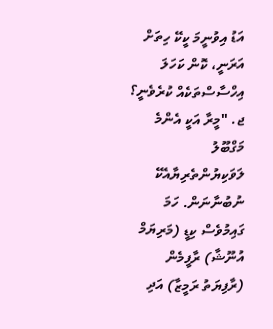އަޑު އިވުނީމަ ކީކޭ ހިތަށް އަރަނީ، ކޮން ކަހަލަ އިހްސާސްތަކެއް ކުރެވެނީ؟
ޖ. "މީރާ އަކީ އެންމެ މަގްބޫލު ލަވަކިޔުންތެރިޔާއެކޭ ނުބުނާނަން. ހަމަ ގައިމުވެސް ކިޑީ (މަރިޔަމް އުނޫޝާ) ރާފީމެން (ރާފިޔަތު ރަމީޒާ) އަދި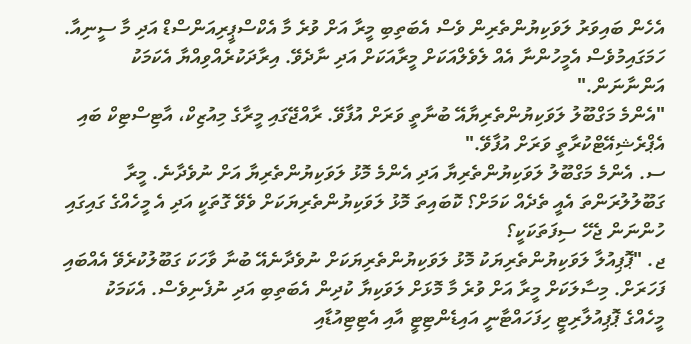އެހެން ބައިވަރު ލަވަކިޔުންތެރިން ވެސް އެބަތިބި މީރާ އަށް ވުރެ މާ އެކްސްޕީރިއަންސްޑް އަދި މާ ސީނިއާ. ހަމަގައިމުވެސް އެމީހުންނާ އެއް ލެވެލްއަކަށް މީރާއަކަށް އަދި ނާދެވޭ. އިރާދަކުރެއްވިއްޔާ އެކަމަކު އަންނާނަން."
"އެންމެ މަގްބޫލު ލަވަކިޔުންތެރިޔާއޭ ބުނާތީ ވަރަށް އުފާވޭ. ރާއްޖޭގައި މީރާގެ މިއުޒިކް، އާޓިސްޓިކް ބައި އެޕްރެޝިއޭޓްކުރާތީ ވަރަށް އުފާވޭ."
ސ. އެންމެ މަގްބޫލު ލަވަކިޔުންތެރިޔާ އަދި އެންމެ މޮޅު ލަވަކިޔުންތެރިޔާ އަށް ނުވެދާނެ. މީރާ ގަބޫލުލުރަންތަ އެއީ ތެދެއް ކަމަށް؟ ކޮބައިތަ މޮޅު ލަވަކިޔުންތެރިޔަކަށް ވެވޭ ގޮތަކީ އަދި އެ މީހެއްގެ ގައިގައި ހުންނަން ޖެހޭ ސިފަތަކަކީ؟
ޖ. "ޕޮޕިއުލާ ލަވަކިޔުންތެރިޔަކު މޮޅު ލަވަކިޔުންތެރިޔަކަށް ނުވެދާނެއޭ ބުނާ ވާހަކަ ގަބޫލުކުރެވޭ އެއްބައި ފަހަރަށް. މިސާލަކަށް މީރާ އަށް ވުރެ މާ މޮޅަށް ލަވަކިޔާ ކުދިން އެބަތިބި އަދި ނުފެނިވެސް. އެކަމަކު މީހެއްގެ ޕޮޕިއުލާރިޓީ ހިފަހައްޓާނީ އައިޑެންޓިޓީ އާއި އެޓިޓިއުޑާއި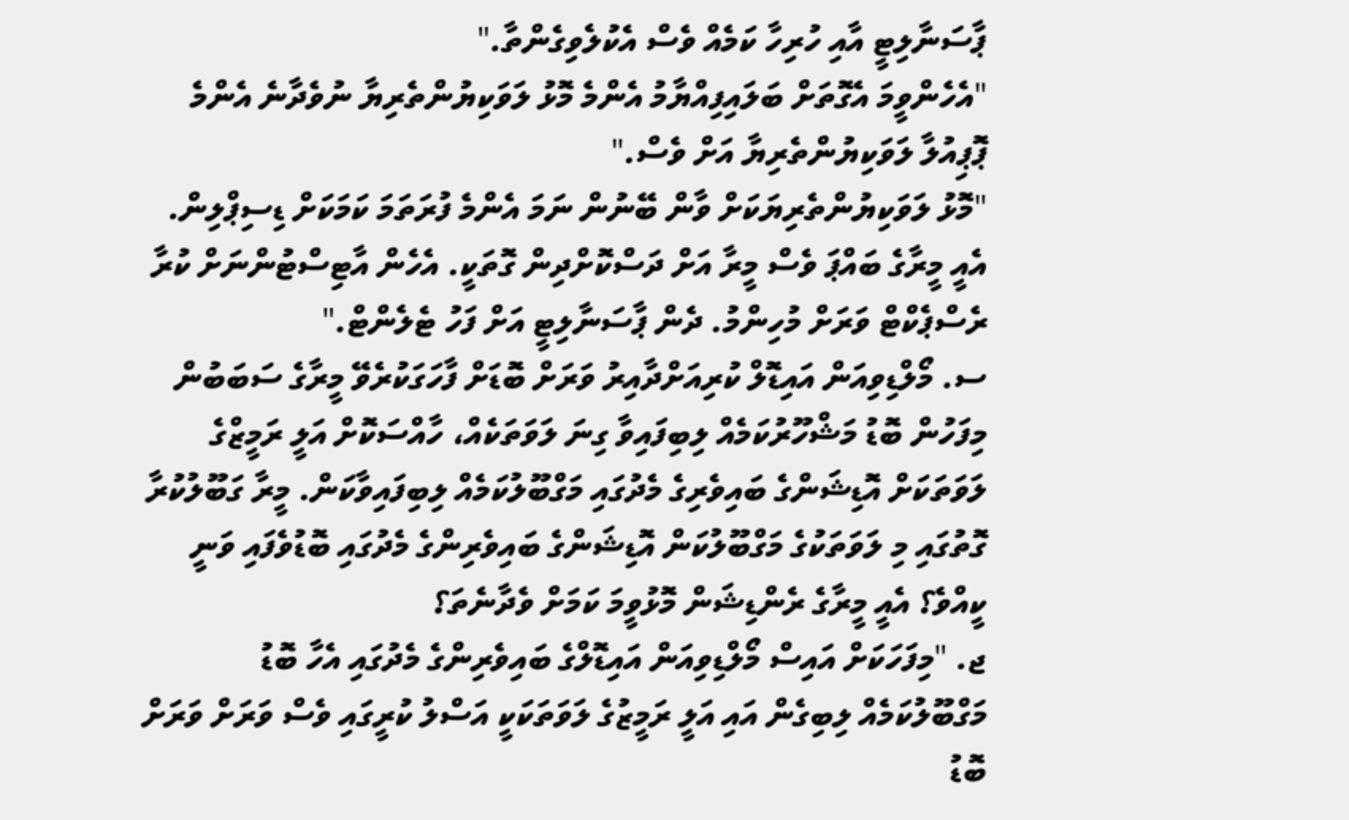ޕާސަނާލިޓީ އާއި ހުރިހާ ކަމެއް ވެސް އެކުލެވިގެންތާ."
"އެހެންވީމަ އެގޮތަށް ބަލައިފިއްޔާމު އެންމެ މޮޅު ލަވަކިޔުންތެރިޔާ ނުވެދާނެ އެންމެ ޕޮޕިއުލާ ލަވަކިޔުންތެރިޔާ އަށް ވެސް."
"މޮޅު ލަވަކިޔުންތެރިޔަކަށް ވާން ބޭނުން ނަމަ އެންމެ ފުރަތަމަ ކަމަކަށް ޑިސިޕްލިން. އެއީ މީރާގެ ބައްޕަ ވެސް މީރާ އަށް ދަސްކޮށްދިން ގޮތަކީ. އެހެން އާޓިސްޓުންނަށް ކުރާ ރެސްޕެކްޓް ވަރަށް މުހިންމު. ދެން ޕާސަނާލިޓީ އަށް ފަހު ޓެލެންޓް."
ސ. މޯލްޑިވިއަން އައިޑޮލް ކުރިއަށްދާއިރު ވަރަށް ބޮޑަށް ފާހަގަކުރެވޭ މީރާގެ ސަބަބުން މިފަހުން ބޮޑު މަޝްހޫރުކަމެއް ލިބިފައިވާ ގިނަ ލަވަތަކެއް، ހާއްސަކޮށް އަލީ ރަމީޒްގެ ލަވަތަކަށް އޮޑިޝަންގެ ބައިވެރިގެ މެދުގައި މަގްބޫލުކަމެއް ލިބިފައިވާކަން. މީރާ ގަބޫލުކުރާ ގޮތުގައި މި ލަވަތަކުގެ މަގްބޫލުކަން އޮޑިޝަންގެ ބައިވެރިންގެ މެދުގައި ބޮޑުވެފައި ވަނީ ކީއްވެ؟ އެއީ މީރާގެ ރެންޑިޝަން މޮޅުވީމަ ކަމަށް ވެދާނެތަ؟
ޖ. "މިފަހަކަށް އައިސް މޯލްޑިވިއަން އައިޑޮލްގެ ބައިވެރިންގެ މެދުގައި އެހާ ބޮޑު މަގްބޫލުކަމެއް ލިބިގެން އައި އަލީ ރަމީޒުގެ ލަވަތަކަކީ އަސްލު ކުރީގައި ވެސް ވަރަށް ވަރަށް ބޮޑު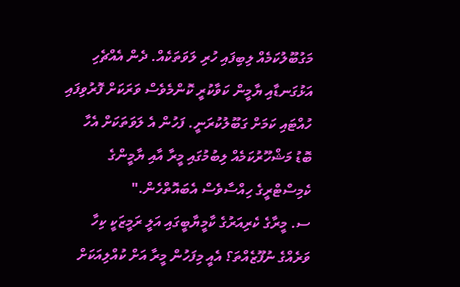މަގުބޫލުކަމެއް ލިބިފައި ހުރި ލަވަތަކެއް. ދެން އެއްޗެހި އަޅުގަނޑާއި ޔާމީން ކަވާކުރީ ކޮންމެވެސް ވަރަކަށް ފޮރުވިފައި ހުއްޓައި ކަމަށް ގަބޫލުކުރަނީ. ފަހުން އެ ލަވަތަކަށް އެހާ ބޮޑު މަޝްހޫރުކަމެއް ލިބުމުގައި މީރާ އާއި ޔާމީންގެ ކެމިސްޓްރީގެ ހިއްސާވެސް އެބައޮތްހެން."
ސ. މީރާގެ ކެރިއަރުގެ ކާމީޔާބީގައި އަލީ ރަމީޒަކީ ކިހާ ވަރެއްގެ ނުފޫޒެއްތަ؟ އެއީ މިފަހުން މީރާ އަށް ކުއްލިއަކަށް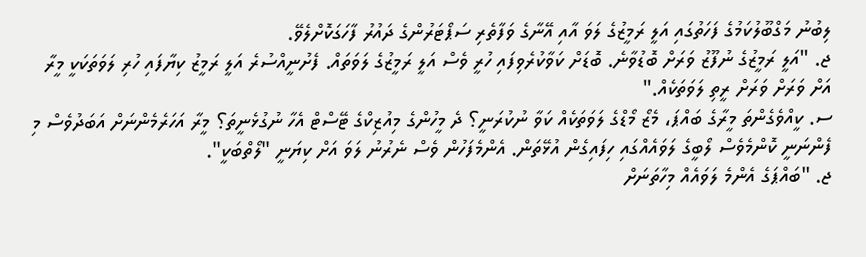ލިބުނު މަގްބޫލުކަމުގެ ފަހަތުގައި އަލީ ރަމީޒުގެ ލަވަ އާއި އޭނާގެ ވަފާތެރި ސަޕޯޓަރުންގެ ދައުރު ފާހަގަކޮށްލެވޭ.
ޖ. "އަލީ ރަމީޒުގެ ނުފޫޒު ވަރަށް ބޮޑުވާނެ. ބޮޑަށް ކަވާކުރެވިފައި ހުރީ ވެސް އަލީ ރަމީޒުގެ ލަވަތައް. ފެށުނީއްސުރެ އަލީ ރަމީޒު ކިޔާފައި ހުރި ލަވަތަކަކީ މީރާ އަށް ވަރަށް ވަރަށް ރީތި ލަވަތަކެއް."
ސ. ކީއްވެގެންތަ މީރާގެ ބައްޕަ، މެޒޯ މޯޑްގެ ލަވަތަކެއް ކަވާ ނުކުރަނީ؟ ދެ މީހުންގެ މިއުޒިކްގެ ޓޭސްޓް އެހާ ނުގުޅެނީތަ؟ މީރާ އަހަރެމެންނަށް އަބަދުވެސް މި ފެންނަނީ ކޮންމެވެސް ލޯބީގެ ލަވައެއްގައި ހިފައިގެން އުޅޭތަން. އެންމެފަހުން ވެސް ނެރުނު ލަވަ އަށް ކިޔަނީ "ލޯތްބަކީ".
ޖ. "ބައްޕަގެ އެންމެ ލަވައެއް މިހާތަނަށް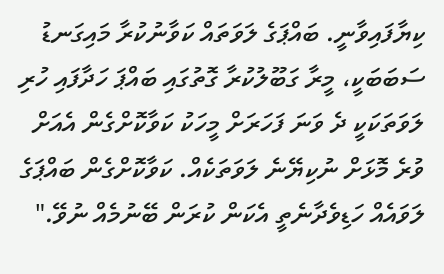ކިޔާފައިވާނީ. ބައްޕަގެ ލަވަތައް ކަވާނުކުރާ މައިގަނޑު ސަބަބަކީ، މީރާ ގަބޫލުކުރާ ގޮތުގައި ބައްޕަ ހަދާފައި ހުރި ލަވަތަކަކީ ދެ ވަނަ ފަހަރަށް މީހަކު ކަވާކޮށްގެން އެއަށް ވުރެ މޮޅަށް ނުކިޔޭނެ ލަވަތަކެއް. ކަވާކޮށްގެން ބައްޕަގެ ލަވައެއް ހަޑިވެދާނެތީ އެކަން ކުރަން ބޭނުމެއް ނުވޭ."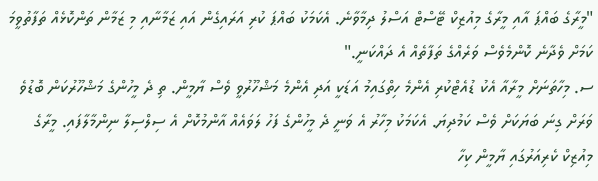"މީރާގެ ބައްޕަ އާއި މީރާގެ މިއުޒިކް ޓޭސްޓް އަސްލު ދިމާވާނެ. އެކަމަކު ބައްޕަ ކުރި އަރައިގެން އައި ޒަމާނާއި މި ޒަމާން ތަންކޮޅެއް ތަފާތުވީމަ ކަމަށް ވެދާނެ ކޮންމެވެސް ވަރެއްގެ ތަފާތެއް އެ ދައްކަނީ."
ސ. މިހާތަނަށް މީރާއާ އެކު ޑުއެޓްކުރި އެންމެ ހިތްގައިމު އަޑަކީ އަދި އެންމެ މަޝްހޫރުވީ ވެސް ޔާމީން. ތި ދެ މީހުންގެ މަޝްހޫރުކަން ބޮޑުވެ ވަރަށް ގިނަ ބަޔަކަށް ވެސް ކަމުދިޔަ. އެކަމަކު މިހާރު އެ ވަނީ ދެ މީހުންގެ ފަހު ލަވައެއް އާންމުކޮށް އެ ސިލްސިލާ ނިންމާލާފައި. މީރާގެ މިއުޒިކް ކެރިއަރުގައި ޔާމީން ކިހާ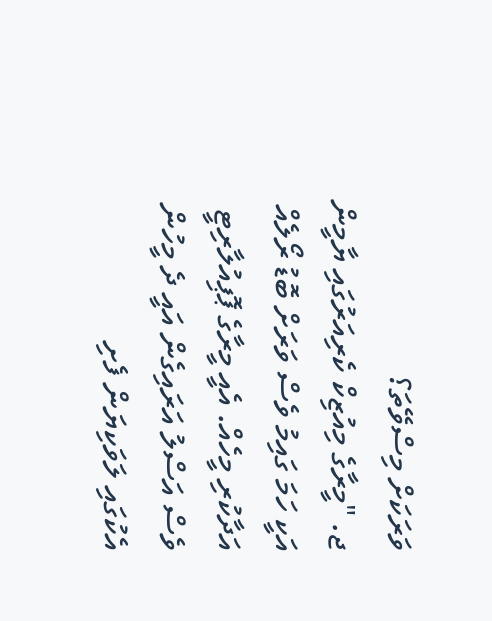ވަރަކަށް މިސްވޭތަ؟
ޖ. "މީރާގެ މިއުޒިކް ކެރިއަރުގައި ޔާމީން އަކީ ހަމަ ގައިމު ވެސް ވަރަށް ބޮޑު ރޯލެއް އަދާކުރި މީހެއް. އެއީ މީރާގެ ޕޮޕިއުލާރިޓީ ވެސް އަސްލު އަރައިގެން އައީ ދެ މީހުން އެކުގައި ލަވަކިޔަން ފެށި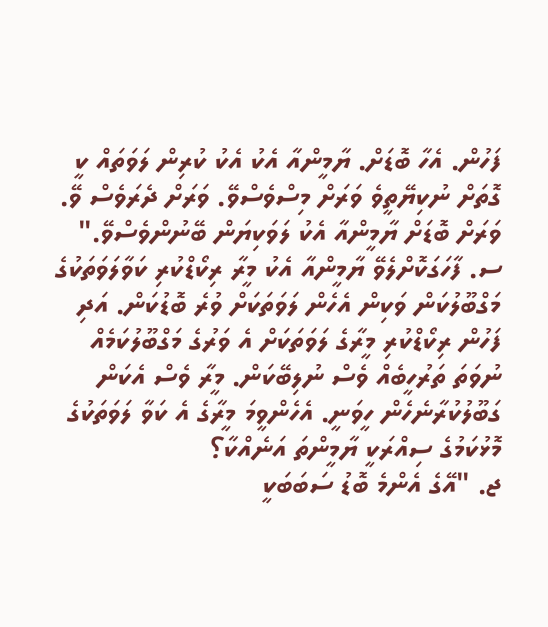ފަހުން. އެހާ ބޮޑަށް. ޔާމީންއާ އެކު އެކު ކުރިން ލަވަތައް ކީ ގޮތަށް ނުކިޔޭތީވެ ވަރަށް މިސްވެސްވޭ. ވަރަށް ދެރަވެސް ވޭ. ވަރަށް ބޮޑަށް ޔާމީންއާ އެކު ލަވަކިޔަން ބޭނުންވެސްވޭ."
ސ. ފާހަގަކޮށްލެވޭ ޔާމީންއާ އެކު މީރާ ރިކޯޑްކުރި ކަވާލަވަތަކުގެ މަގްބޫލުކަން ވަކިން އެހެން ލަވަތަކަށް ވުރެ ބޮޑުކަން. އަދި ފަހުން ރިކޯޑްކުރި މީރާގެ ލަވަތަކަށް އެ ވަރުގެ މަގްބޫލުކަމެއް ނުވަތަ ތަރުހީބެއް ވެސް ނުލިބޭކަން. މީރާ ވެސް އެކަން ގަބޫލުކުރާނެހެން ހީވަނީ. އެހެންވީމަ މީރާގެ އެ ކަވާ ލަވަތަކުގެ މޮޅުކަމުގެ ސިއްރަކީ ޔާމީންތަ އަނެއްކާ؟
ޖ. "އޭގެ އެންމެ ބޮޑު ސަބަބަކީ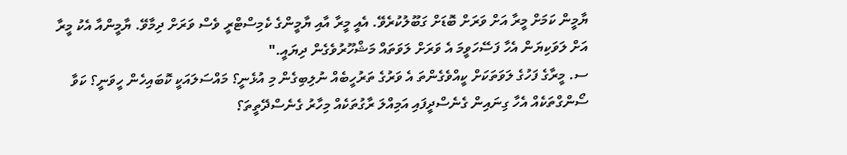ޔާމީން ކަމަށް މީރާ އަށް ވަރަށް ބޮޑަށް ގަބޫލުކުރެވޭ. އެއީ މީރާ އާއި ޔާމީންގެ ކެމިސްޓްރީ ވެސް ވަރަށް ދިމާވޭ. ޔާމީންއާ އެކު މީރާ އަށް ލަވަކިޔަން އެހާ ފަސޭހަވީމަ އެ ވަރަށް ލަވަތައް މަޝްހޫރުވެގެން ދިޔައީ."
ސ. މީރާގެ ފަހުގެ ލަވަތަކަށް ކީއްވެގެންތަ އެ ވަރުގެ ތަރުހީބެއް ނުލިބިގެން މި އުޅެނީ؟ މައްސަލައަކީ ކޮބައިހެން ހީވަނީ؟ ކަވާ ސޯންގްތަކެއް އެހާ ގިނައިން ގެނެސްދީފައި އަމިއްލަ ރާގުތަކެއް މިހާރު ގެނެސްދޭތީތަ؟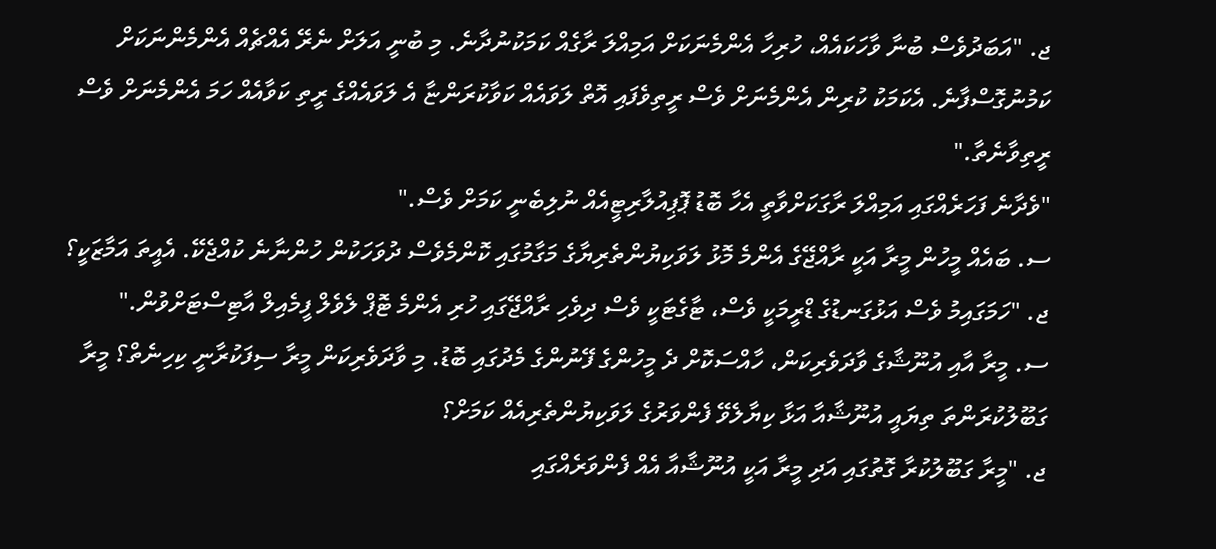ޖ. "އަބަދުވެސް ބުނާ ވާހަކައެއް، ހުރިހާ އެންމެނަކަށް އަމިއްލަ ރާގެއް ކަމަކުނުދާނެ. މި ބުނީ އަލަށް ނެރޭ އެއްޗެއް އެންމެންނަކަށް ކަމުނުގޮސްފާނެ. އެކަމަކު ކުރިން އެންމެނަށް ވެސް ރީތިވެފައި އޮތް ލަވައެއް ކަވާކުރަންޏާ އެ ލަވައެއްގެ ރީތި ކަވާއެއް ހަމަ އެންމެނަށް ވެސް ރީތިވާނެތާ."
"ވެދާނެ ފަހަރެއްގައި އަމިއްލަ ރާގަކަށްވާތީ އެހާ ބޮޑު ޕޮޕިއުލާރިޓީއެއް ނުލިބެނީ ކަމަށް ވެސް."
ސ. ބައެއް މީހުން މީރާ އަކީ ރާއްޖޭގެ އެންމެ މޮޅު ލަވަކިޔުންތެރިޔާގެ މަގާމުގައި ކޮންމެވެސް ދުވަހަކުން ހުންނާނެ ކުއްޖެކޭ. އެއީތަ އަމާޒަކީ؟
ޖ. "ހަމަގައިމު ވެސް އަޅުގަނޑުގެ ޑްރީމަކީ ވެސް، ޓާގެޓަކީ ވެސް ދިވެހި ރާއްޖޭގައި ހުރި އެންމެ ޓޮޕް ލެވެލް ފީމެއިލް އާޓިސްޓަށްވުން."
ސ. މީރާ އާއި އުނޫޝާގެ ވާދަވެރިކަން، ހާއްސަކޮށް ދެ މީހުންގެ ފޭނުންގެ މެދުގައި ބޮޑު. މި ވާދަވެރިކަން މީރާ ސިފަކުރާނީ ކިހިނެތް؟ މީރާ ގަބޫލުކުރަންތަ ތިޔައީ އުނޫޝާއާ އަޅާ ކިޔާލެވޭ ފެންވަރުގެ ލަވަކިޔުންތެރިއެއް ކަމަށް؟
ޖ. "މީރާ ގަބޫލުކުރާ ގޮތުގައި އަދި މީރާ އަކީ އުނޫޝާއާ އެއް ފެންވަރެއްގައި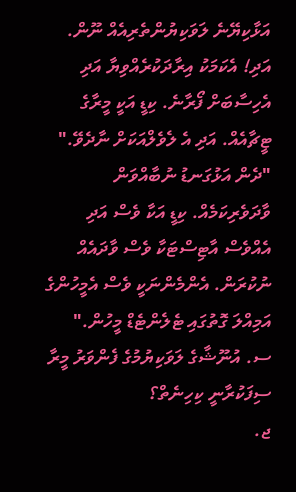އަޅާކިޔޭނެ ލަވަކިޔުންތެރިއެއް ނޫން. އަދި! އެކަމަކު އިރާދަކުރެއްވިޔާ އަދި އެހިސާބަށް ފޯރާނެ. ކިޑީ އަކީ މީރާގެ ޓީޗާއެއް. އަދި އެ ލެވެލްއަކަށް ނާދެވޭ."
"ދެން އަޅުގަނޑު ނުބާއްވަން ވާދަވެރިކަމެއް. ކިޑީ އަކާ ވެސް އަދި އެއްވެސް އާޓިސްޓަކާ ވެސް ވާދައެއް ނުކުރަން. އެންމެންނަކީ ވެސް އެމީހުންގެ އަމިއްލަ ގޮތުގައި ޓެލެންޓެޑް މީހުން."
ސ. އުނޫޝާގެ ލަވަކިޔުމުގެ ފެންވަރު މީރާ ސިފަކުރާނީ ކިހިނެތް؟
ޖ.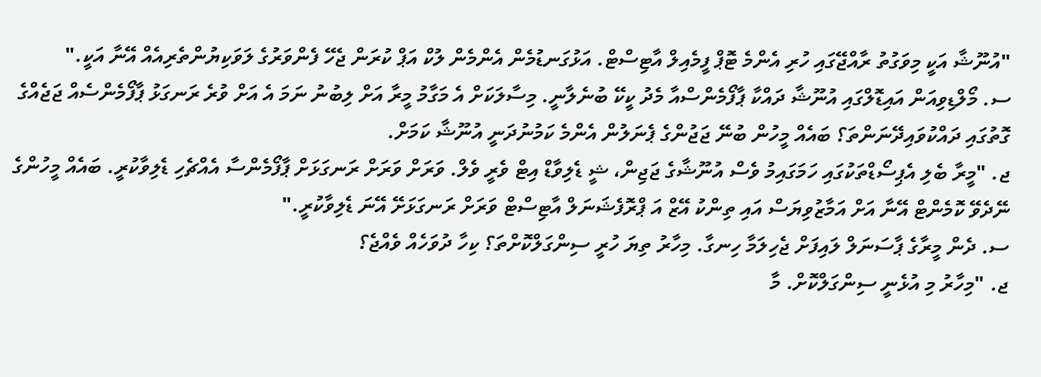"އުނޫޝާ އަކީ މިވަގުތު ރާއްޖޭގައި ހުރި އެންމެ ޓޮޕް ފީމެއިލް އާޓިސްޓް. އަޅުގަނޑުމެން އެންމެން ލުކް އަޕް ކުރަން ޖެހޭ ފެންވަރުގެ ލަވަކިޔުންތެރިއެއް އޭނާ އަކީ."
ސ. މޯލްޑިވިއަން އައިޑޮލްގައި އުނޫޝާ ދައްކާ ޕާފޯމެންސްއާ މެދު ކީކޭ ބުނެލާނީ. މިސާލަކަށް އެ މަގާމު މީރާ އަށް ލިބުނު ނަމަ އެ އަށް ވުރެ ރަނގަޅު ޕާފޯމެންސެއް ޖަޖެއްގެ ގޮތުގައި ދައްކުވައިދޭނަންތަ؟ ބައެއް މީހުން ބުނޭ ޖަޖުންގެ ޕެނަލުން އެންމެ ކަމުނުދަނީ އުނޫޝާ ކަމަށް.
ޖ. "މީރާ ބެލި އެޕިސޯޑްތަކުގައި ހަމަގައިމު ވެސް އުނޫޝާގެ ޖަޖިން، ޝީ ޑެލިވާޑް އިޓް ވެރީ ވެލް. ވަރަށް ވަރަށް ރަނގަޅަށް ޕާފޯމެންސާ އެއްޗެހި ޑެލިވާކުރީ. ބައެއް މީހުންގެ ނޭދެވޭ ކޮމެންޓް އޭނާ އަށް އަމާޒުވިޔަސް އައި ތިންކު އޭޒް އަ ޕްރޮފެޝަނަލް އާޓިސްޓް ވަރަށް ރަނގަޅަށޭ އޭނަ ޑެލިވާކުރީ."
ސ. ދެން މީރާގެ ޕާސަނަލް ލައިފަށް ޖެހިލަމާ ހިނގާ. މިހާރު ތިޔަ ހުރީ ސިންގަލްކޮށްތަ؟ ކިހާ ދުވަހެއް ވެއްޖެ؟
ޖ. "މިހާރު މި އުޅެނީ ސިންގަލްކޮށް. މާ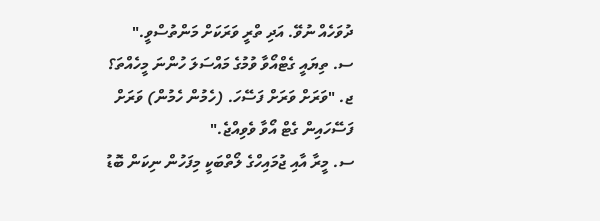ދުވަހެއް ނުވޭ. އަދި ތްރީ ވަރަކަށް މަންތުސްވީ."
ސ. ތިޔައީ ގެޓްއޯވާ ވުމުގެ މައްސަލަ ހުންނަ މީހެއްތަ؟
ޖ. "ވަރަށް ވަރަށް ފަސޭހަ. (ހެމުން ހެމުން) ވަރަށް ފަސޭހައިން ގެޓް އޯވާ ވެވިއްޖެ."
ސ. މީރާ އާއި ޖުމައިހްގެ ލޯތްބަކީ މިފަހުން ނިކަން ބޮޑު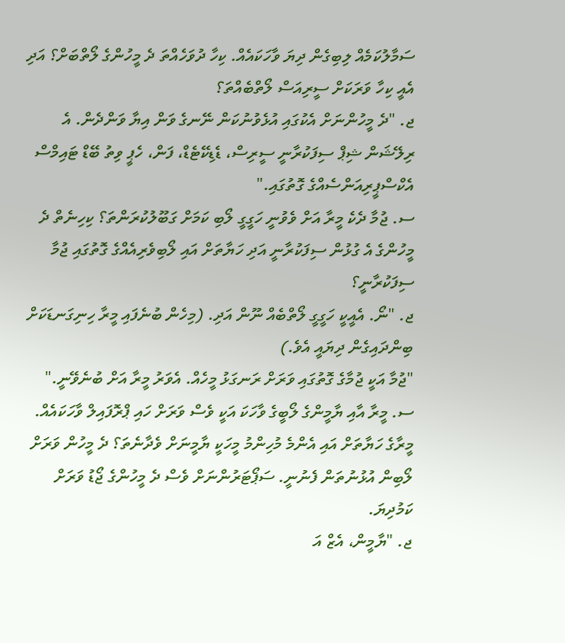ސަމާލުކަމެއް ލިބިގެން ދިޔަ ވާހަކައެއް. ކިހާ ދުވަހެއްތަ ދެ މީހުންގެ ލޯތްބަށް؟ އަދި އެއީ ކިހާ ވަރަކަށް ސީރިއަސް ލޯތްބެއްތަ؟
ޖ. "ދެ މީހުންނަށް އެކުގައި އުޅެވުނުކަން ނޭނގެ ވަން އިޔާ ވަންދެން. އެ ރިލޭޝަން ޝިޕް ސިފަކުރާނީ ސީރިސް، ޑެޑިކޭޓެޑް، ފަން، ހެޕީ ވިތު ބޭޑް ޓައިމްސް އެކްސްޕީރިއަންސެއްގެ ގޮތުގައި."
ސ. ޖުމާ ދެކެ މީރާ އަށް ވެވުނީ ހަގީގީ ލޯބި ކަމަށް ގަބޫލުކުރަންތަ؟ ކިހިނެތް ދެ މީހުންގެ އެ ގުޅުން ސިފަކުރާނީ އަދި ހަޔާތަށް އައި ލޯބިވެރިއެއްގެ ގޮތުގައި ޖުމާ ސިފަކުރާނީ؟
ޖ. "ނޯ. އެއީކީ ހަގީގީ ލޯތްބެއް ނޫން އަދި. (މިހެން ބުނެފައި މީރާ ހިނިގަނޑަކަށް ބިންދައިގެން ދިޔައީ އެވެ.)
"ޖުމާ އަކީ ޖުމާގެ ގޮތުގައި ވަރަށް ރަނގަޅު މީހެއް. އެވަރު މީރާ އަށް ބުނެވޭނީ."
ސ. މީރާ އާއި ޔާމީންގެ ލޯބީގެ ވާހަކަ އަކީ ވެސް ވަރަށް ހައި ޕްރޮފައިލް ވާހަކައެއް. މީރާގެ ހަޔާތަށް އައި އެންމެ މުހިންމު މީހަކީ ޔާމީނަށް ވެދާނެތަ؟ ދެ މީހުން ވަރަށް ލޯބިން އުޅުނުތަން ފެނުނީ. ސަޕޯޓަރުންނަށް ވެސް ދެ މީހުންގެ ޖޯޑު ވަރަށް ކަމުދިޔަ.
ޖ. "ޔާމީން، އެޒް އަ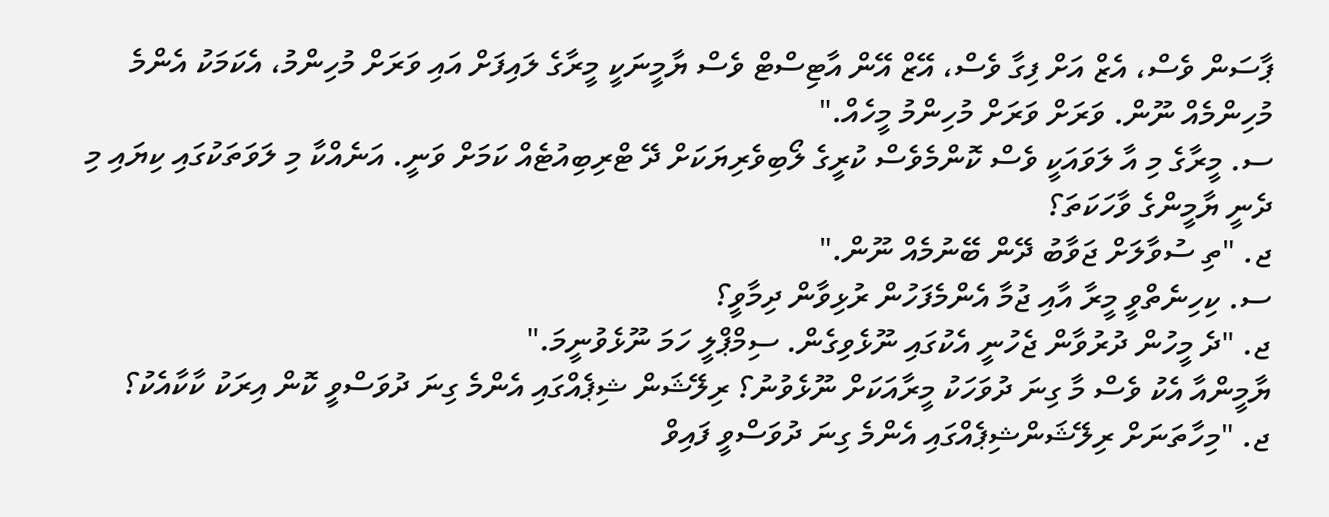ޕާސަން ވެސް، އެޒް އަށް ފިގާ ވެސް، އޭޒް އޭން އާޓިސްޓް ވެސް ޔާމީނަކީ މީރާގެ ލައިފަށް އައި ވަރަށް މުހިންމު، އެކަމަކު އެންމެ މުހިންމެއް ނޫން. ވަރަށް ވަރަށް މުހިންމު މީހެއް."
ސ. މީރާގެ މި އާ ލަވައަކީ ވެސް ކޮންމެވެސް ކުރީގެ ލޯބިވެރިޔަކަށް ދޭ ޓްރިބިއުޓެއް ކަމަށް ވަނީ. އަނެއްކާ މި ލަވަތަކުގައި ކިޔައި މި ދެނީ ޔާމީންގެ ވާހަކަތަ؟
ޖ. "ތި ސުވާލަށް ޖަވާބު ދޭން ބޭނުމެއް ނޫން."
ސ. ކިހިނެތްވީ މީރާ އާއި ޖުމާ އެންމެފަހުން ރުޅިވާން ދިމާވީ؟
ޖ. "ދެ މީހުން ދުރުވާން ޖެހުނީ އެކުގައި ނޫޅެވިގެން. ސިމްޕްލީ ހަމަ ނޫޅެވުނީމަ."
ޔާމީންއާ އެކު ވެސް މާ ގިނަ ދުވަހަކު މީރާއަކަށް ނޫޅެވުނު؟ ރިލޭޝަން ޝިޕެއްގައި އެންމެ ގިނަ ދުވަސްވީ ކޮން އިރަކު ކާކާއެކު؟
ޖ. "މިހާތަނަށް ރިލޭޝަންޝިޕެއްގައި އެންމެ ގިނަ ދުވަސްވީ ފައިވް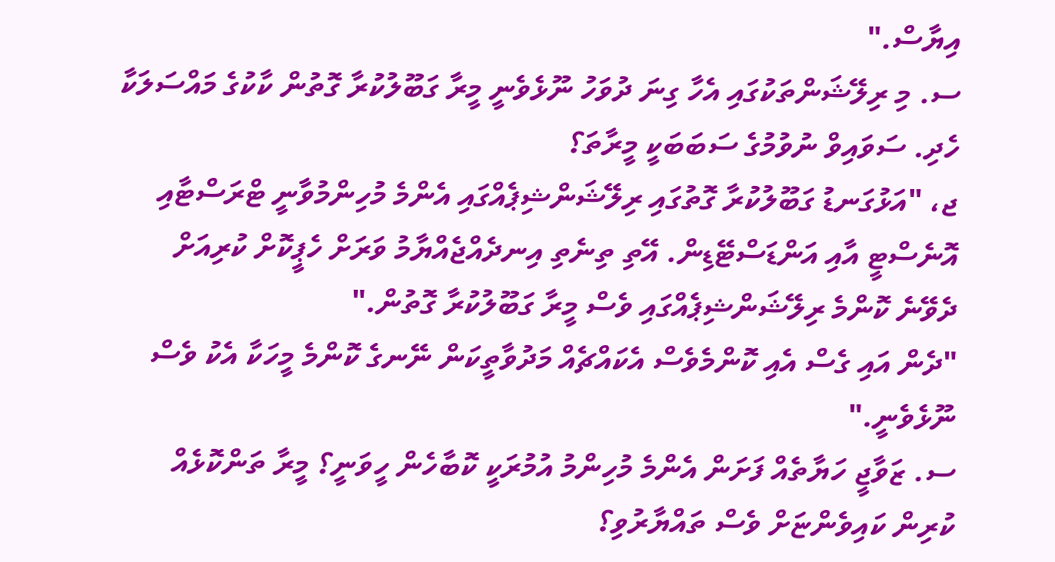އިޔާސް."
ސ. މި ރިލޭޝަންތަކުގައި އެހާ ގިނަ ދުވަހު ނޫޅެވެނީ މީރާ ގަބޫލުކުރާ ގޮތުން ކާކުގެ މައްސަލަކާ ހެދި. ސަވައިވް ނުވުމުގެ ސަބަބަކީ މީރާތަ؟
ޖ، "އަޅުގަނޑު ގަބޫލުކުރާ ގޮތުގައި ރިލޭޝަންޝިޕެއްގައި އެންމެ މުހިންމުވާނީ ޓްރަސްޓާއި އޮނެސްޓީ އާއި އަންޑަސްޓޭޑިން. އޭތި ތިނެތި އިނދެއްޖެއްޔާމު ވަރަށް ހެޕީކޮށް ކުރިއަށް ދެވޭނެ ކޮންމެ ރިލޭޝަންޝިޕެއްގައި ވެސް މީރާ ގަބޫލުކުރާ ގޮތުން."
"ދެން އައި ގެސް އެއި ކޮންމެވެސް އެކައްޗެއް މަދުވާތީކަން ނޭނގެ ކޮންމެ މީހަކާ އެކު ވެސް ނޫޅެވެނީ."
ސ. ޒަވާޖީ ހަޔާތެއް ފަށަން އެންމެ މުހިންމު އުމުރަކީ ކޮބާހެން ހީވަނީ؟ މީރާ ތަންކޮޅެއް ކުރިން ކައިވެންޏަށް ވެސް ތައްޔާރުވި؟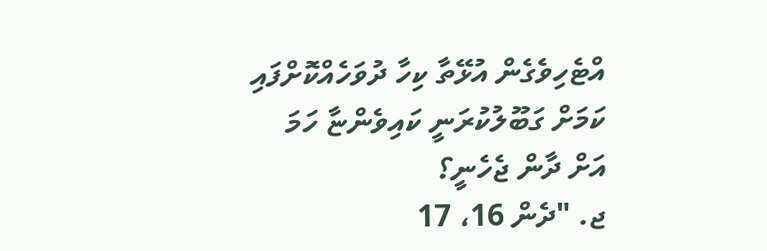އްޓެހިވެގެން އުޅޭތާ ކިހާ ދުވަހެއްކޮށްފައި ކަމަށް ގަބޫލުކުރަނީ ކައިވެންޏާ ހަމަ އަށް ދާން ޖެހެނީ؟
ޖ. "ދެން 16، 17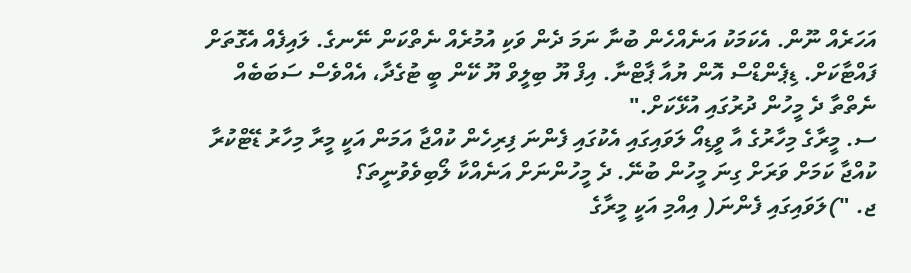އަހަރެއް ނޫން. އެކަމަކު އަނެއްހެން ބުނާ ނަމަ ދެން ވަކި އުމުރެއް ނެތްކަން ނޭނގެ. ލައިފެއް އެގޮތަށް ފައްޓާކަށް. ޑިޕެންޑްސް އޮން ޔުއާ ޕާޓްނާ. އިފް ޔޫ ބިލީވް ޔޫ ކޭން ބީ ޓުގެދާ، އެއްވެސް ސަބަބެއް ނެތްތާ ދެ މީހުން ދުރުގައި އުޅޭކަށް."
ސ. މީރާގެ މިހާރުގެ އާ ވީޑިއޯ ލަވައިގައި އެކުގައި ފެންނަ ފިރިހެން ކުއްޖާ އަމަން އަކީ މީރާ މިހާރު ޑޭޓްކުރާ ކުއްޖާ ކަމަށް ވަރަށް ގިނަ މީހުން ބުނޭ. ދެ މީހުންނަށް އަނެއްކާ ލޯބިވެވުނީތަ؟
ޖ. ")ލަވައިގައި ފެންނަ( އިއްމި އަކީ މީރާގެ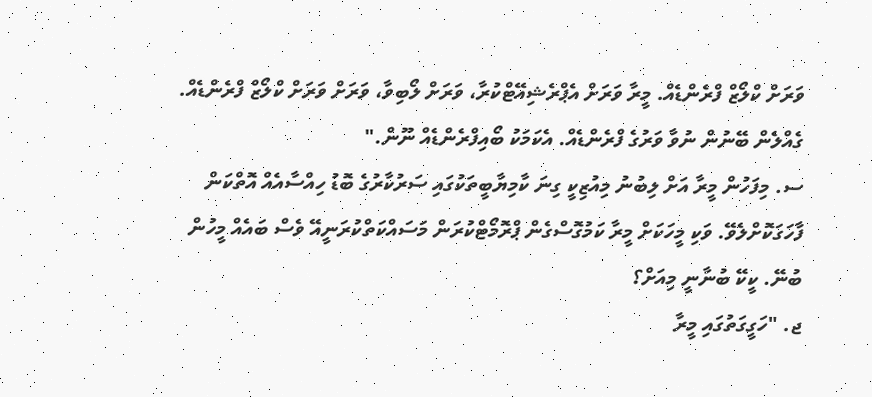ވަރަށް ކްލޯޒް ފްރެންޑެއް. މީރާ ވަރަށް އެޕްރެޝިއޭޓްކުރާ، ވަރަށް ލޯބިވާ، ވަރަށް ވަރަށް ކްލޯޒް ފްރެންޑެއް. ގެއްލެން ބޭނުން ނުވާ ވަރުގެ ފްރެންޑެއް. އެކަމަކު ބޯއިފްރެންޑެއް ނޫން."
ސ. މިފަހުން މީރާ އަށް ލިބުނު މިއުޒިކީ ގިނަ ކާމިޔާބީތަކުގައި ސަރުކާރުގެ ބޮޑު ހިއްސާއެއް އޮތްކަން ފާހަގަކޮށްލެވޭ. ވަކި މީހަކަށް މީރާ ކަމުގޮސްގެން ޕްރޮމޯޓްކުރަން މަސައްކަތްކުރަނީއޭ ވެސް ބައެއް މީހުން ބުނޭ. ކީކޭ ބުނާނީ މިއަށް؟
ޖ. "ހަގީގަތުގައި މީރާ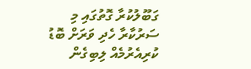ގަބޫލުކުރާ ގޮތުގައި މި ސަރުކާރާ ހެދި ވަރަށް ބޮޑު ކުރިއެރުމެއް ލިބިގެން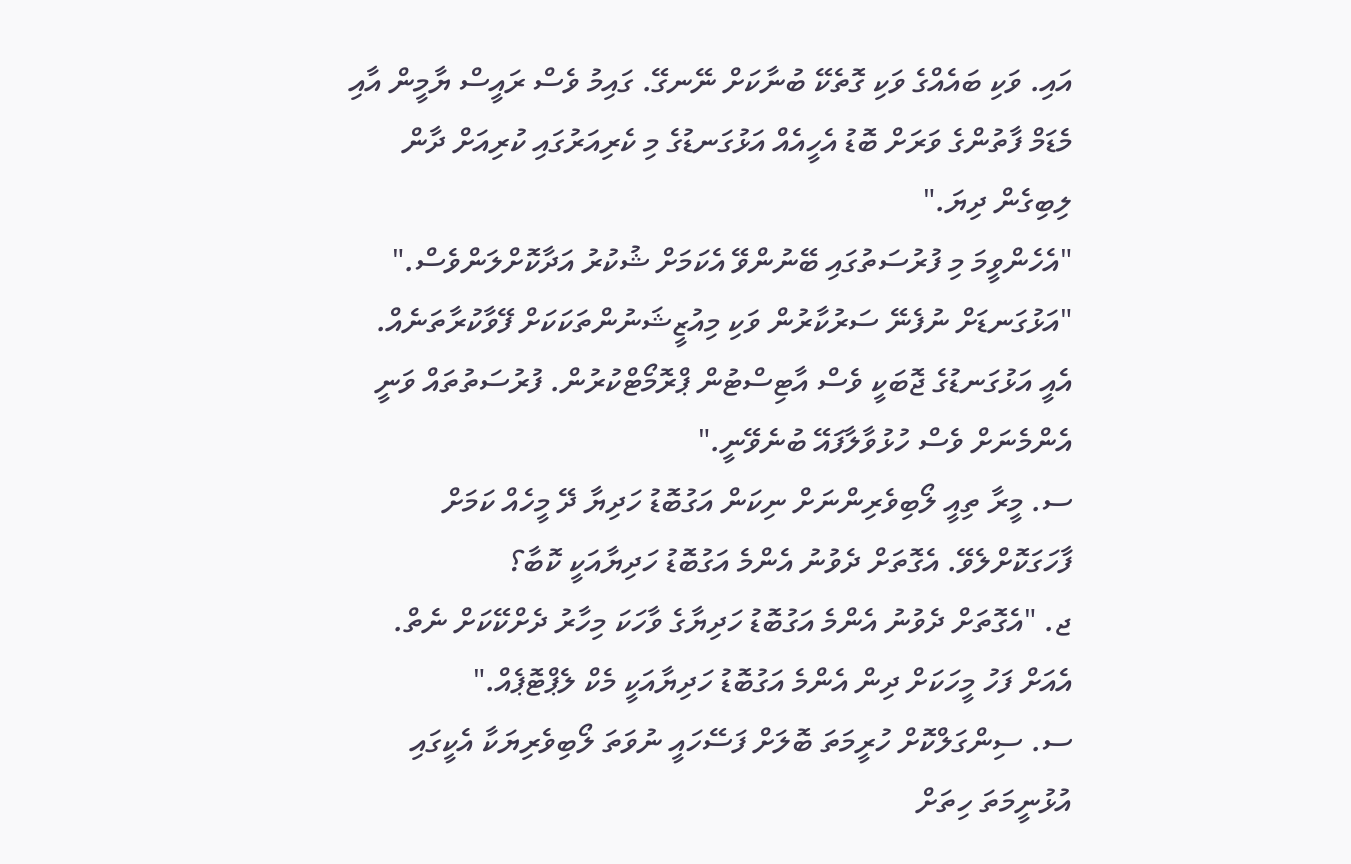އައި. ވަކި ބައެއްގެ ވަކި ގޮތެކޭ ބުނާކަށް ނޭނގޭ. ގައިމު ވެސް ރައީސް ޔާމީން އާއި މެޑަމް ފާތުންގެ ވަރަށް ބޮޑު އެހީއެއް އަޅުގަނޑުގެ މި ކެރިއަރުގައި ކުރިއަށް ދާން ލިބިގެން ދިޔަ."
"އެހެންވީމަ މި ފުރުސަތުގައި ބޭނުންވޭ އެކަމަށް ޝުކުރު އަދާކޮށްލަންވެސް."
"އަޅުގަނޑަށް ނުފެނޭ ސަރުކާރުން ވަކި މިއުޒީޝަނުންތަކަކަށް ފޭވާކުރާތަނެއް. އެއީ އަޅުގަނޑުގެ ޖޮބަކީ ވެސް އާޓިސްޓުން ޕްރޮމޯޓްކުރުން. ފުރުސަތުތައް ވަނީ އެންމެނަށް ވެސް ހުޅުވާލާފައޭ ބުނެވޭނީ."
ސ. މީރާ ތިއީ ލޯބިވެރިންނަށް ނިކަން އަގުބޮޑު ހަދިޔާ ދޭ މީހެއް ކަމަށް ފާހަގަކޮށްލެވޭ. އެގޮތަށް ދެވުނު އެންމެ އަގުބޮޑު ހަދިޔާއަކީ ކޮބާ؟
ޖ. "އެގޮތަށް ދެވުނު އެންމެ އަގުބޮޑު ހަދިޔާގެ ވާހަކަ މިހާރު ދެށްކޭކަށް ނެތް. އެއަށް ފަހު މީހަކަށް ދިން އެންމެ އަގުބޮޑު ހަދިޔާއަކީ މެކް ލެޕްޓޮޕެއް."
ސ. ސިންގަލްކޮށް ހުރީމަތަ ބޮލަށް ފަސޭހައީ ނުވަތަ ލޯބިވެރިޔަކާ އެކީގައި އުޅުނީމަތަ ހިތަށް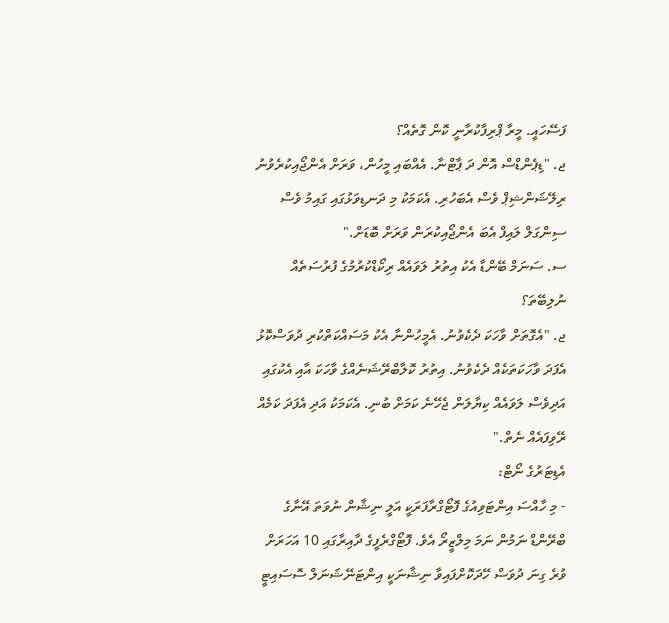ފަސޭހައީ. މީރާ ޕްރިފާކުރާނީ ކޮން ގޮތެއް؟
ޖ. "ޑިޕެންޑްސް އޮން ދަ ޕާޓްނާ. އެއްބައި މީހުން، ވަރަށް އެންޖޯއިކުރެވުނު ރިލޭޝަންޝިޕް ވެސް އެބަހުރި. އެކަމަކު މި ދަނޑިވަޅުގައި ގައިމު ވެސް ސިންގަލް ލައިފް އެބަ އެންޖޯއިކުރަން ވަރަށް ބޮޑަށް."
ސ. ސަނަމް ބޭންޑާ އެކު އިތުރު ލަވައެއް ރިކޯޑްކުރުމުގެ ފުރުސަތެއް ނުލިބޭތަ؟
ޖ. "އެގޮތަށް ވާހަކަ ދެކެވުނު. އެމީހުންނާ އެކު މަސައްކަތްކުރި ދުވަސްކޮޅު އެފަދަ ވާހަކަތަކެއް ދެކެވުނު. އިތުރު ކޮލާބްރޭޝަނެއްގެ ވާހަކަ އާއި އެކުގައި އަދިވެސް ލަވައެއް ކިޔާލަން ޖެހޭނެ ކަމަށް ބުނި. އެކަމަކު އަދި އެފަދަ ކަމެއް ރޭވިފައެއް ނެތް."
އެޑިޓަރުގެ ނޯޓް:
- މި ހާއްސަ އިންޓަވިއުގެ ފޮޓޯގްރާފަރަކީ އަލީ ނިޝާން ނުވަތަ އޭނާގެ ބްރޭންޑް ނަމުން ނަމަ މިލްޒީރޯ އެވެ. ފޮޓޯގްރެފީގެ ދާއިރާގައި 10 އަހަރަށް ވުރެ ގިނަ ދުވަސް ހޭދަކޮށްފައިވާ ނިޝާނަކީ އިންޓަނޭޝަނަލް ސޮސައިޓީ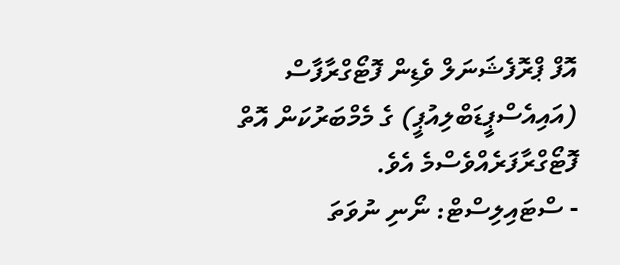އޮފް ޕްރޮފެޝަނަލް ވެޑިން ފޮޓޯގްރާފާސް (އައިއެސްޕީޑަބްލިއުޕީ) ގެ މެމްބަރުކަން އޮތް ފޮޓޯގްރާފަރެއްވެސްމެ އެވެ.
- ސްޓައިލިސްޓް: ނޯނި ނުވަތަ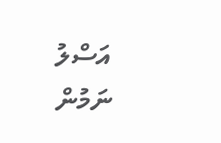އަސްލު ނަމުން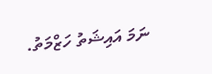ނަމަ އައިޝަތު ހަޒްމަތު.